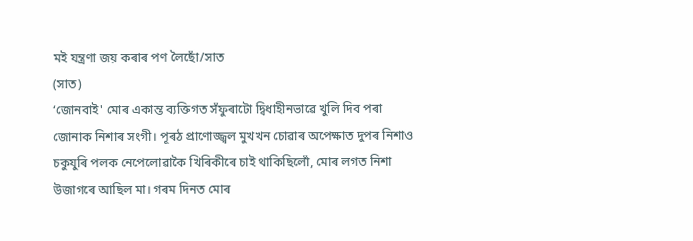মই যন্ত্ৰণা জয় কৰাৰ পণ লৈছোঁ/সাত
(সাত)
‘জোনবাই' মোৰ একান্ত ব্যক্তিগত সঁফুৰাটো দ্বিধাহীনভাৱে খুলি দিব পৰা জোনাক নিশাৰ সংগী। পূৰঠ প্ৰাণোজ্জ্বল মুখখন চোৱাৰ অপেক্ষাত দুপৰ নিশাও চকুযুৰি পলক নেপেলোৱাকৈ খিৰিকীৰে চাই থাকিছিলোঁ, মোৰ লগত নিশা উজাগৰে আছিল মা। গৰম দিনত মোৰ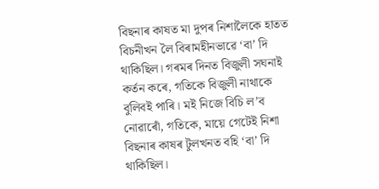বিছনাৰ কাষত মা দুপৰ নিশালৈকে হাতত বিচনীখন লৈ বিৰামহীনভাৱে ‘বা’ দি থাকিছিল। গৰমৰ দিনত বিজুলী সঘনাই কৰ্তন কৰে, গতিকে বিজুলী নাথাকে বুলিবই পাৰি। মই নিজে বিচি ল’ব নোৱাৰোঁ, গতিকে, মায়ে গেটেই নিশা বিছনাৰ কাষৰ টুলখনত বহি ‘বা’ দি থাকিছিল।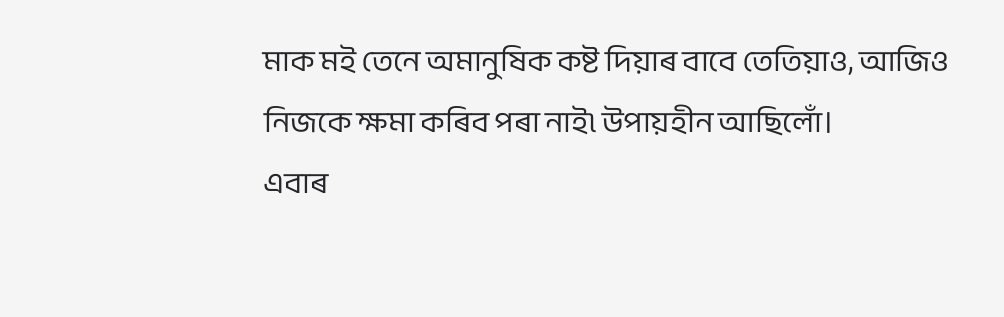মাক মই তেনে অমানুষিক কষ্ট দিয়াৰ বাবে তেতিয়াও, আজিও নিজকে ক্ষমা কৰিব পৰা নাই৷ উপায়হীন আছিলোঁ।
এবাৰ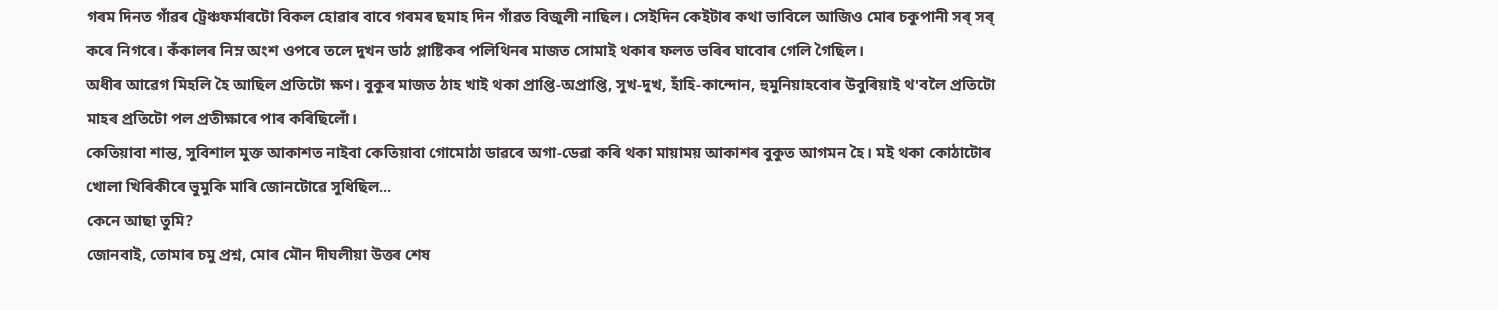গৰম দিনত গাঁৱৰ ট্ৰেঞ্চফৰ্মাৰটো বিকল হোৱাৰ বাবে গৰমৰ ছমাহ দিন গাঁৱত বিজুলী নাছিল। সেইদিন কেইটাৰ কথা ভাবিলে আজিও মোৰ চকুপানী সৰ্ সৰ্ কৰে নিগৰে। কঁকালৰ নিম্ন অংশ ওপৰে তলে দুখন ডাঠ প্লাষ্টিকৰ পলিথিনৰ মাজত সোমাই থকাৰ ফলত ভৰিৰ ঘাবোৰ গেলি গৈছিল।
অধীৰ আৱেগ মিহলি হৈ আছিল প্ৰতিটো ক্ষণ। বুকুৰ মাজত ঠাহ খাই থকা প্ৰাপ্তি-অপ্ৰাপ্তি, সুখ-দুখ, হাঁহি-কান্দোন, হুমুনিয়াহবোৰ উবুৰিয়াই থ'বলৈ প্ৰতিটো মাহৰ প্ৰতিটো পল প্ৰতীক্ষাৰে পাৰ কৰিছিলোঁ।
কেতিয়াবা শান্ত, সুবিশাল মুক্ত আকাশত নাইবা কেতিয়াবা গোমোঠা ডাৱৰে অগা-ডেৱা কৰি থকা মায়াময় আকাশৰ বুকুত আগমন হৈ। মই থকা কোঠাটোৰ খোলা খিৰিকীৰে ভুমুকি মাৰি জোনটোৱে সুধিছিল...
কেনে আছা তুমি?
জোনবাই, তোমাৰ চমু প্ৰশ্ন, মোৰ মৌন দীঘলীয়া উত্তৰ শেষ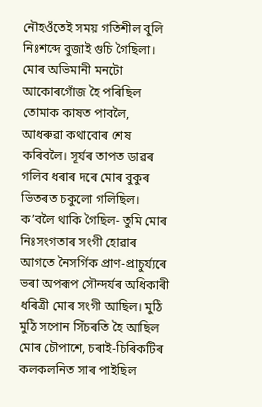নৌহওঁতেই সময় গতিশীল বুলি নিঃশব্দে বুজাই গুচি গৈছিলা। মোৰ অভিমানী মনটো আকোৰগোঁজ হৈ পৰিছিল তোমাক কাষত পাবলৈ, আধৰুৱা কথাবোৰ শেষ কৰিবলৈ। সূৰ্যৰ তাপত ডাৱৰ গলিব ধৰাৰ দৰে মোৰ বুকুৰ ভিতৰত চকুলো গলিছিল।
ক’বলৈ থাকি গৈছিল- তুমি মোৰ নিঃসংগতাৰ সংগী হোৱাৰ আগতে নৈসৰ্গিক প্ৰাণ-প্ৰাচুৰ্য্যৰে ভৰা অপৰূপ সৌন্দৰ্যৰ অধিকাৰী ধৰিত্ৰী মোৰ সংগী আছিল। মুঠি মুঠি সপোন সিঁচৰতি হৈ আছিল মোৰ চৌপাশে, চৰাই-চিৰিকটিৰ কলকলনিত সাৰ পাইছিল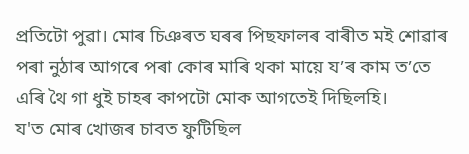প্ৰতিটো পুৱা। মোৰ চিঞৰত ঘৰৰ পিছফালৰ বাৰীত মই শোৱাৰ পৰা নুঠাৰ আগৰে পৰা কোৰ মাৰি থকা মায়ে য’ৰ কাম ত’তে এৰি থৈ গা ধুই চাহৰ কাপটো মোক আগতেই দিছিলহি।
য'ত মোৰ খোজৰ চাবত ফুটিছিল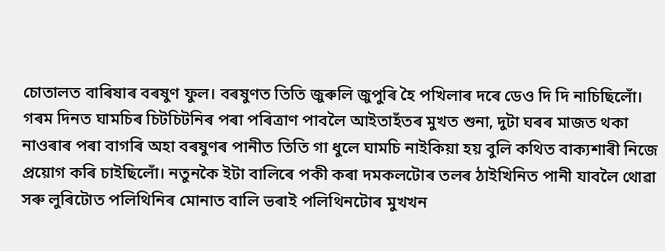চোতালত বাৰিষাৰ বৰষুণ ফুল। বৰষুণত তিতি জুৰুলি জুপুৰি হৈ পখিলাৰ দৰে ডেও দি দি নাচিছিলোঁ। গৰম দিনত ঘামচিৰ চিটচিটনিৰ পৰা পৰিত্ৰাণ পাবলৈ আইতাহঁতৰ মুখত শুনা, দুটা ঘৰৰ মাজত থকা নাওৰাৰ পৰা বাগৰি অহা বৰষুণৰ পানীত তিতি গা ধুলে ঘামচি নাইকিয়া হয় বুলি কথিত বাক্যশাৰী নিজে প্ৰয়োগ কৰি চাইছিলোঁ। নতুনকৈ ইটা বালিৰে পকী কৰা দমকলটোৰ তলৰ ঠাইখিনিত পানী যাবলৈ থোৱা সৰু লুৰিটোত পলিথিনিৰ মোনাত বালি ভৰাই পলিথিনটোৰ মুখখন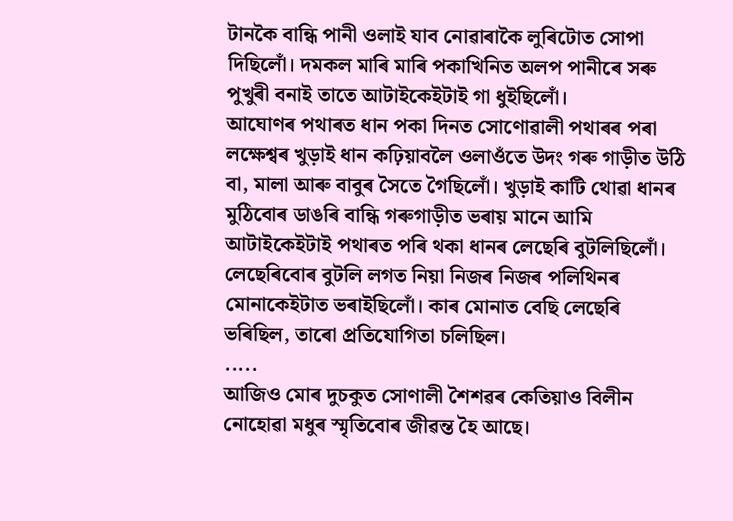টানকৈ বান্ধি পানী ওলাই যাব নোৱাৰাকৈ লুৰিটোত সোপা দিছিলোঁ। দমকল মাৰি মাৰি পকাখিনিত অলপ পানীৰে সৰু পুখুৰী বনাই তাতে আটাইকেইটাই গা ধুইছিলোঁ।
আঘোণৰ পথাৰত ধান পকা দিনত সোণোৱালী পথাৰৰ পৰা লক্ষেশ্বৰ খুড়াই ধান কঢ়িয়াবলৈ ওলাওঁতে উদং গৰু গাড়ীত উঠি বা, মালা আৰু বাবুৰ সৈতে গৈছিলোঁ। খুড়াই কাটি থোৱা ধানৰ মুঠিবোৰ ডাঙৰি বান্ধি গৰুগাড়ীত ভৰায় মানে আমি আটাইকেইটাই পথাৰত পৰি থকা ধানৰ লেছেৰি বুটলিছিলোঁ। লেছেৰিবোৰ বুটলি লগত নিয়া নিজৰ নিজৰ পলিথিনৰ মোনাকেইটাত ভৰাইছিলোঁ। কাৰ মোনাত বেছি লেছেৰি ভৰিছিল, তাৰো প্ৰতিযোগিতা চলিছিল।
.....
আজিও মোৰ দুচকুত সোণালী শৈশৱৰ কেতিয়াও বিলীন নোহোৱা মধুৰ স্মৃতিবোৰ জীৱন্ত হৈ আছে।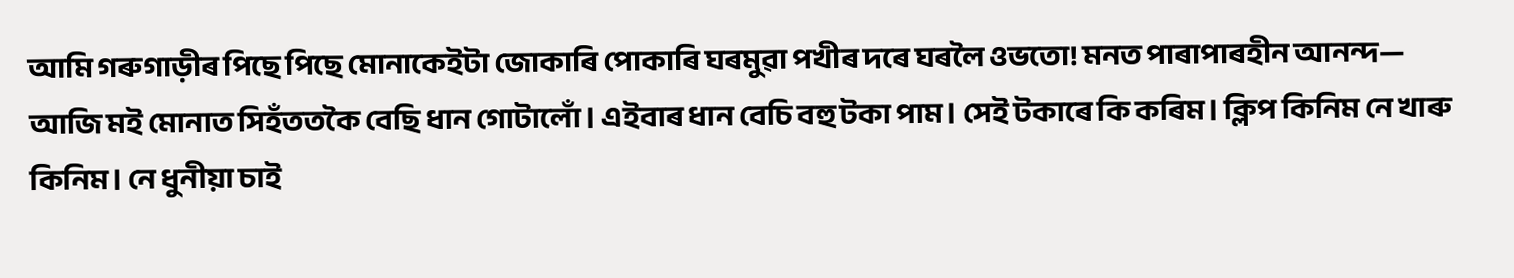আমি গৰুগাড়ীৰ পিছে পিছে মোনাকেইটা জোকাৰি পোকাৰি ঘৰমুৱা পখীৰ দৰে ঘৰলৈ ওভতো! মনত পাৰাপাৰহীন আনন্দ— আজি মই মোনাত সিহঁততকৈ বেছি ধান গোটালোঁ। এইবাৰ ধান বেচি বহু টকা পাম। সেই টকাৰে কি কৰিম। ক্লিপ কিনিম নে খাৰু কিনিম। নে ধুনীয়া চাই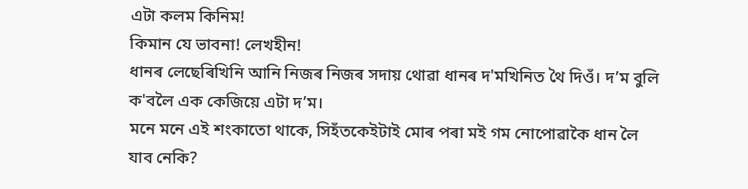এটা কলম কিনিম!
কিমান যে ভাবনা! লেখহীন!
ধানৰ লেছেৰিখিনি আনি নিজৰ নিজৰ সদায় থোৱা ধানৰ দ'মখিনিত থৈ দিওঁ। দ’ম বুলি ক'বলৈ এক কেজিয়ে এটা দ’ম।
মনে মনে এই শংকাতো থাকে, সিহঁতকেইটাই মোৰ পৰা মই গম নোপোৱাকৈ ধান লৈ যাব নেকি?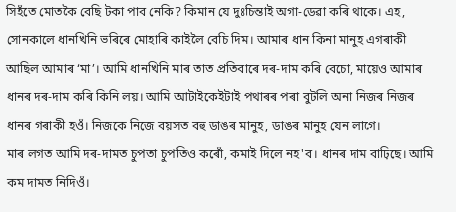সিহঁতে মোতকৈ বেছি টকা পাব নেকি? কিমান যে দুঃচিন্তাই অগা-ডেৱা কৰি থাকে। এহ, সোনকালে ধানখিনি ভৰিৰে মোহাৰি কাইলৈ বেচি দিম। আমাৰ ধান কিনা মানুহ এগৰাকী আছিল আমাৰ ‘মা’। আমি ধানখিনি মাৰ তাত প্ৰতিবাৰে দৰ-দাম কৰি বেচো, মায়েও আমাৰ ধানৰ দৰ-দাম কৰি কিনি লয়। আমি আটাইকেইটাই পথাৰৰ পৰা বুটলি অনা নিজৰ নিজৰ ধানৰ গৰাকী হওঁ। নিজকে নিজে বয়সত বহু ডাঙৰ মানুহ, ডাঙৰ মানুহ যেন লাগে।
মাৰ লগত আমি দৰ-দামত চুপতা চুপতিও কৰোঁ, কমাই দিলে নহ'ব। ধানৰ দাম বাঢ়িছে। আমি কম দামত নিদিওঁ।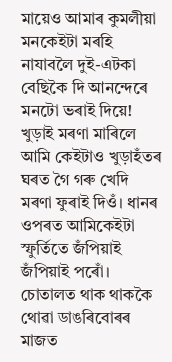মায়েও আমাৰ কুমলীয়া মনকেইটা মৰহি নাযাবলৈ দুই-এটকা বেছিকৈ দি আনন্দেৰে মনটো ভৰাই দিয়ে! খুড়াই মৰণা মাৰিলে আমি কেইটাও খুড়াহঁতৰ ঘৰত গৈ গৰু খেদি মৰণা ফুৰাই দিওঁ। ধানৰ ওপৰত আমিকেইটা স্ফুৰ্তিতে জঁপিয়াই জঁপিয়াই পৰোঁ। চোতালত থাক থাককৈ থোৱা ডাঙৰিবোৰৰ মাজত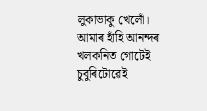লুকাভাকু খেলোঁ। আমাৰ হাঁহি আনন্দৰ খলকনিত গোটেই চুবুৰিটোৱেই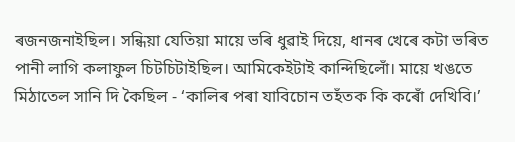ৰজনজনাইছিল। সন্ধিয়া যেতিয়া মায়ে ভৰি ধুৱাই দিয়ে, ধানৰ খেৰে কটা ভৰিত পানী লাগি কলাফুল চিটচিটাইছিল। আমিকেইটাই কান্দিছিলোঁ। মায়ে খঙতে মিঠাতেল সানি দি কৈছিল - ‘কালিৰ পৰা যাবিচোন তহঁতক কি কৰোঁ দেখিবি।’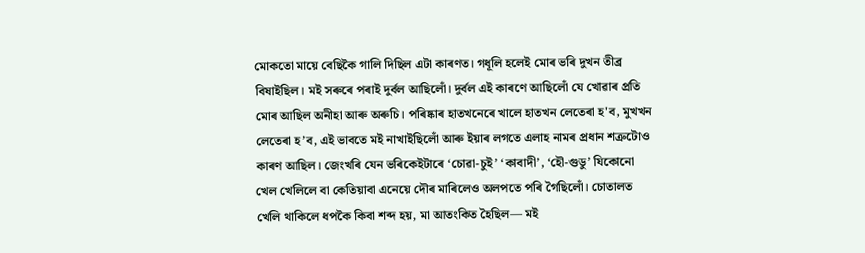মোকতো মায়ে বেছিকৈ গালি দিছিল এটা কাৰণত। গধূলি হলেই মোৰ ভৰি দুখন তীব্ৰ বিষাইছিল। মই সৰুৰে পৰাই দুৰ্বল আছিলোঁ। দুৰ্বল এই কাৰণে আছিলোঁ যে খোৱাৰ প্ৰতি মোৰ আছিল অনীহা আৰু অৰুচি। পৰিষ্কাৰ হাতখনেৰে খালে হাতখন লেতেৰা হ'ব, মুখখন লেতেৰা হ’ব, এই ভাবতে মই নাখাইছিলোঁ আৰু ইয়াৰ লগতে এলাহ নামৰ প্ৰধান শত্ৰুটোও কাৰণ আছিল। জেংখৰি যেন ভৰিকেইটাৰে ‘চোৱা-চুই’ ‘কাবাদী’, ‘হৌ-গুডু’ যিকোনো খেল খেলিলে বা কেতিয়াবা এনেয়ে দৌৰ মাৰিলেও অলপতে পৰি গৈছিলোঁ। চোতালত খেলি থাকিলে ধপকৈ কিবা শব্দ হয়, মা আতংকিত হৈছিল— মই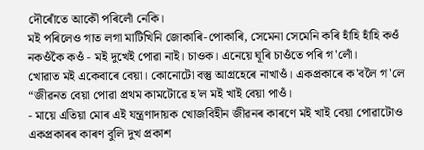দৌৰোঁতে আকৌ পৰিলোঁ নেকি।
মই পৰিলেও গাত লগা মাটিখিনি জোকাৰি-পোকাৰি, সেমেনা সেমেনি কৰি হাঁহি হাঁহি কওঁ নকওঁকৈ কওঁ - মই দুখেই পোৱা নাই। চাওক। এনেয়ে ঘূৰি চাওঁতে পৰি গ'লোঁ।
খোৱাত মই একেবাৰে বেয়া। কোনোটো বস্তু আগ্ৰহেৰে নাখাওঁ। একপ্ৰকাৰে ক'বলৈ গ'লে “জীৱনত বেয়া পোৱা প্ৰথম কামটোৱে হ'ল মই খাই বেয়া পাওঁ।
- মায়ে এতিয়া মোৰ এই যন্ত্ৰণাদায়ক খোজবিহীন জীৱনৰ কাৰণে মই খাই বেয়া পোৱাটোও একপ্ৰকাৰৰ কাৰণ বুলি দুখ প্ৰকাশ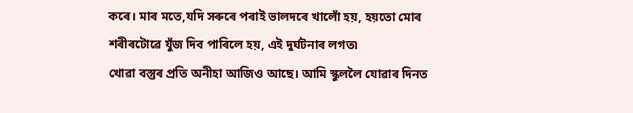কৰে। মাৰ মতে,যদি সৰুৰে পৰাই ভালদৰে খালোঁ হয়, হয়তো মোৰ শৰীৰটোৱে যুঁজ দিব পাৰিলে হয়, এই দুৰ্ঘটনাৰ লগত৷
খোৱা বস্তুৰ প্ৰতি অনীহা আজিও আছে। আমি স্কুললৈ যোৱাৰ দিনত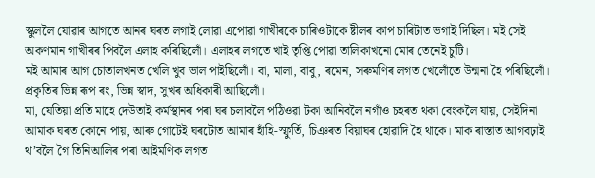স্কুললৈ যোৱাৰ আগতে আনৰ ঘৰত লগাই লোৱা এপোৱা গাখীৰকে চাৰিওটাকে ষ্টীলৰ কাপ চাৰিটাত ভগাই দিছিল। মই সেই অকণমান গাখীৰৰ পিবলৈ এলাহ কৰিছিলোঁ। এলাহৰ লগতে খাই তৃপ্তি পোৱা তালিকাখনো মোৰ তেনেই চুটি।
মই আমাৰ আগ চোতালখনত খেলি খুব ভাল পাইছিলোঁ। বা, মালা, বাবু, ৰমেন, সৰুমণিৰ লগত খেলোঁতে উন্মনা হৈ পৰিছিলোঁ। প্ৰকৃতিৰ ভিন্ন ৰূপ ৰং, ভিন্ন স্বাদ, সুখৰ অধিকাৰী আছিলোঁ।
মা, যেতিয়া প্ৰতি মাহে দেউতাই কৰ্মস্থানৰ পৰা ঘৰ চলাবলৈ পঠিওৱা টকা আনিবলৈ নগাঁও চহৰত থকা বেংকলৈ যায়, সেইদিনা আমাক ঘৰত কোনে পায়, আৰু গোটেই ঘৰটোত আমাৰ হাঁহি-স্ফুৰ্তি, চিঞৰত বিয়াঘৰ হোৱাদি হৈ থাকে। মাক ৰাস্তাত আগবঢ়াই থ’বলৈ গৈ তিনিআলিৰ পৰা আইমণিক লগত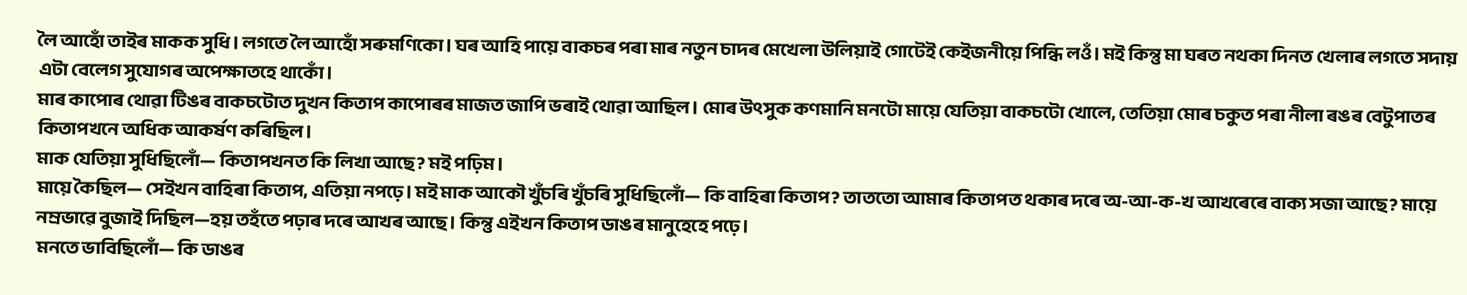লৈ আহোঁ তাইৰ মাকক সুধি। লগতে লৈ আহোঁ সৰুমণিকো। ঘৰ আহি পায়ে বাকচৰ পৰা মাৰ নতুন চাদৰ মেখেলা উলিয়াই গোটেই কেইজনীয়ে পিন্ধি লওঁ। মই কিন্তু মা ঘৰত নথকা দিনত খেলাৰ লগতে সদায় এটা বেলেগ সুযোগৰ অপেক্ষাতহে থাকোঁ।
মাৰ কাপোৰ থোৱা টিঙৰ বাকচটোত দুখন কিতাপ কাপোৰৰ মাজত জাপি ভৰাই থোৱা আছিল। মোৰ উৎসুক কণমানি মনটো মায়ে যেতিয়া বাকচটো খোলে, তেতিয়া মোৰ চকুত পৰা নীলা ৰঙৰ বেটুপাতৰ কিতাপখনে অধিক আকৰ্ষণ কৰিছিল।
মাক যেতিয়া সুধিছিলোঁ— কিতাপখনত কি লিখা আছে? মই পঢ়িম।
মায়ে কৈছিল— সেইখন বাহিৰা কিতাপ, এতিয়া নপঢ়ে। মই মাক আকৌ খুঁচৰি খুঁচৰি সুধিছিলোঁ— কি বাহিৰা কিতাপ? তাততো আমাৰ কিতাপত থকাৰ দৰে অ-আ-ক-খ আখৰেৰে বাক্য সজা আছে? মায়ে নম্ৰভাৱে বুজাই দিছিল—হয় তহঁতে পঢ়াৰ দৰে আখৰ আছে। কিন্তু এইখন কিতাপ ডাঙৰ মানুহেহে পঢ়ে।
মনতে ভাবিছিলোঁ— কি ডাঙৰ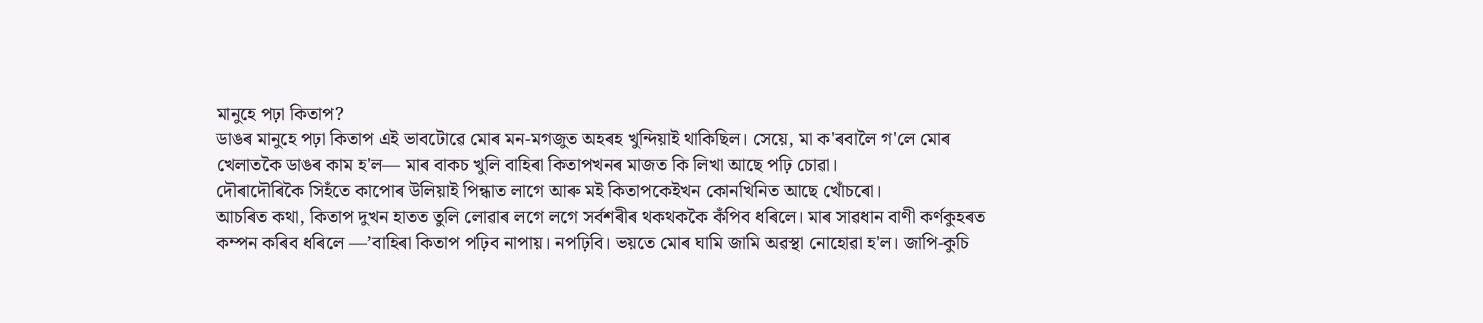মানুহে পঢ়া কিতাপ?
ডাঙৰ মানুহে পঢ়া কিতাপ এই ভাবটোৱে মোৰ মন-মগজুত অহৰহ খুন্দিয়াই থাকিছিল। সেয়ে, মা ক'ৰবালৈ গ'লে মোৰ খেলাতকৈ ডাঙৰ কাম হ'ল— মাৰ বাকচ খুলি বাহিৰা কিতাপখনৰ মাজত কি লিখা আছে পঢ়ি চোৱা।
দৌৰাদৌৰিকৈ সিহঁতে কাপোৰ উলিয়াই পিন্ধাত লাগে আৰু মই কিতাপকেইখন কোনখিনিত আছে খোঁচৰো।
আচৰিত কথা, কিতাপ দুখন হাতত তুলি লোৱাৰ লগে লগে সৰ্বশৰীৰ থকথককৈ কঁপিব ধৰিলে। মাৰ সাৱধান বাণী কৰ্ণকুহৰত কম্পন কৰিব ধৰিলে —’বাহিৰা কিতাপ পঢ়িব নাপায়। নপঢ়িবি। ভয়তে মোৰ ঘামি জামি অৱস্থা নোহোৱা হ'ল। জাপি-কুচি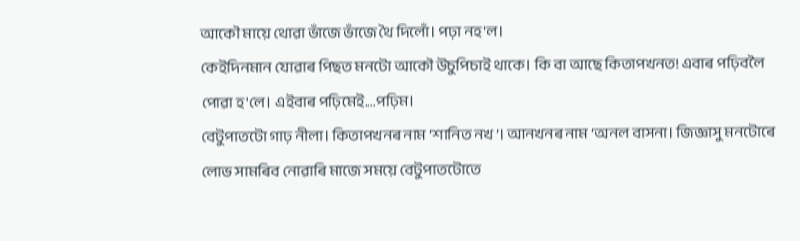আকৌ মায়ে থোৱা ভাঁজে ভাঁজে থৈ দিলোঁ। পঢ়া নহ'ল।
কেইদিনমান যোৱাৰ পিছত মনটো আকৌ উচুপিচাই থাকে। কি বা আছে কিতাপখনত! এবাৰ পঢ়িবলৈ পোৱা হ'লে। এইবাৰ পঢ়িমেই....পঢ়িম।
বেটুপাতটো গাঢ় নীলা। কিতাপখনৰ নাম ‘শানিত নখ’। আনখনৰ নাম ‘অনল বাসনা। জিজ্ঞাসু মনটোৰে লোভ সামৰিব নোৱাৰি মাজে সময়ে বেটুপাতটোতে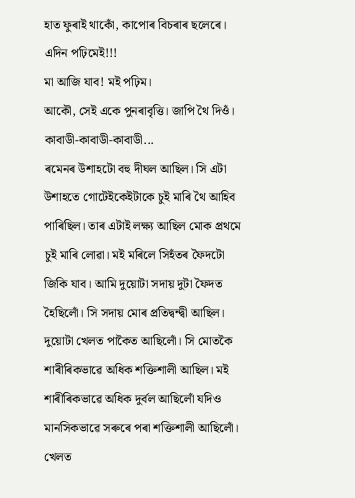হাত ফুৰাই থাকোঁ, কাপোৰ বিচৰাৰ ছলেৰে।
এদিন পঢ়িমেই!!!
মা আজি যাব! মই পঢ়িম।
আকৌ, সেই একে পুনৰাবৃত্তি। জাপি থৈ দিওঁ।
কাবাডী-কাবাডী-কাবাডী...
ৰমেনৰ উশাহটো বহু দীঘল আছিল। সি এটা উশাহতে গোটেইকেইটাকে চুই মাৰি থৈ আহিব পাৰিছিল। তাৰ এটাই লক্ষ্য আছিল মোক প্ৰথমে চুই মাৰি লোৱা। মই মৰিলে সিহঁতৰ ফৈদটো জিকি যাব। আমি দুয়োটা সদায় দুটা ফৈদত হৈছিলোঁ। সি সদায় মোৰ প্ৰতিদ্বন্দ্বী আছিল। দুয়োটা খেলত পাকৈত আছিলোঁ। সি মোতকৈ শাৰীৰিকভাৱে অধিক শক্তিশালী আছিল। মই শাৰীৰিকভাৱে অধিক দুৰ্বল আছিলোঁ যদিও মানসিকভাৱে সৰুৰে পৰা শক্তিশালী আছিলোঁ। খেলত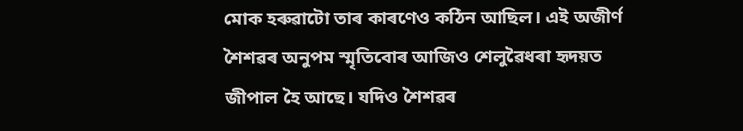মোক হৰুৱাটো তাৰ কাৰণেও কঠিন আছিল। এই অজীৰ্ণ শৈশৱৰ অনুপম স্মৃতিবোৰ আজিও শেলুৱৈধৰা হৃদয়ত জীপাল হৈ আছে। যদিও শৈশৱৰ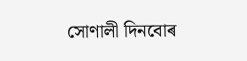সোণালী দিনবোৰ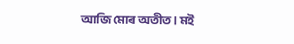আজি মোৰ অতীত। মই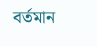বৰ্তমান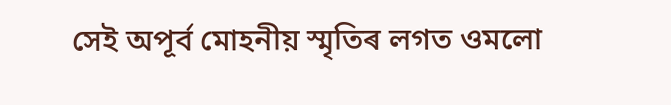সেই অপূৰ্ব মোহনীয় স্মৃতিৰ লগত ওমলো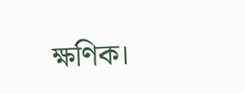ক্ষণিক।